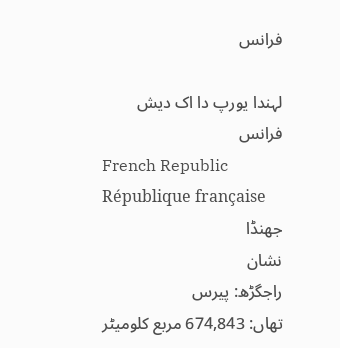فرانس

لہندا یورپ دا اک دیش
فرانس
French Republic
République française
جھنڈا
نشان
راجگڑھ: پیرس
تھاں: 674,843 مربع کلومیٹر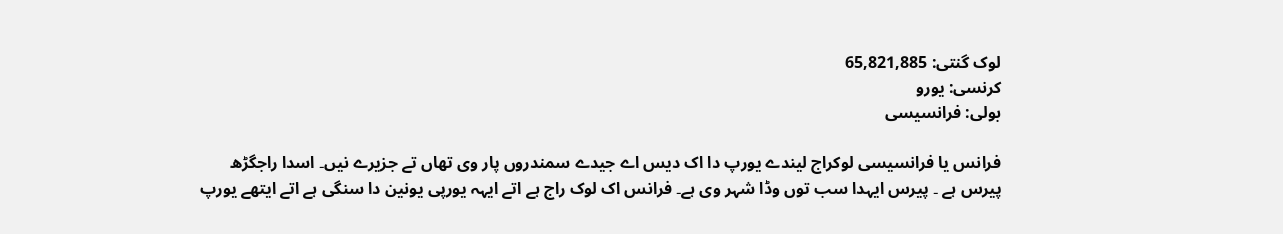لوک گنتی: 65,821,885
کرنسی: یورو
بولی: فرانسیسی

فرانس یا فرانسیسی لوکراج لیندے یورپ دا اک دیس اے جیدے سمندروں پار وی تھاں تے جزیرے نیں۔ اسدا راجگڑھ پیرس ہے ۔ پیرس ایہدا سب توں وڈا شہر وی ہے۔ فرانس اک لوک راج ہے اتے ایہہ یورپی یونین دا سنگی ہے اتے ایتھے یورپ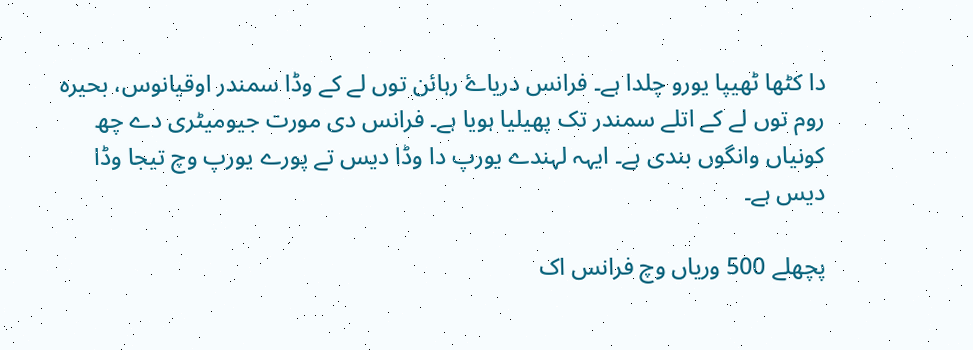دا کٹھا ٹھیپا یورو چلدا ہے۔ فرانس دریاۓ رہائن توں لے کے وڈا سمندر اوقیانوس، بحیرہ روم توں لے کے اتلے سمندر تک پھیلیا ہویا ہے۔ فرانس دی مورت جیومیٹری دے چھ کونیاں وانگوں بندی ہے۔ ایہہ لہندے یورپ دا وڈا دیس تے پورے یورپ وچ تیجا وڈا دیس ہے۔

پچھلے 500 وریاں وچ فرانس اک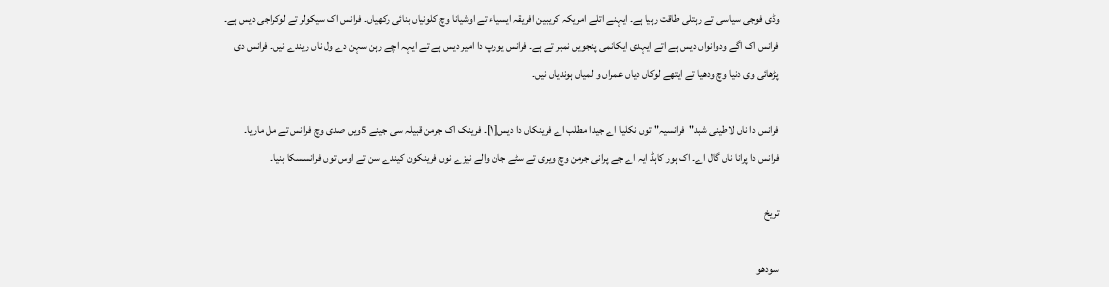وڈی فوجی سیاسی تے رہتلی طاقت رہیا ہے۔ ایہنے اتلے امریکہ کریبین افریقہ ایسیاء تے اوشیانا وچ کلونیاں بنائی رکھیاں۔ فرانس اک سیکولر تے لوکراجی دیس ہے۔ فرانس اک اگے ودوانواں دیس ہے اتے ایہدی ایکانمی پنجویں نمبر تے ہے۔ فرانس یورپ دا امیر دیس ہے تے ایہہ اچے رہن سہن دے ول ناں ریندے نیں۔ فرانس دی پڑھائی وی دنیا وچ ودھیا تے ایتھے لوکاں دیاں عمراں و لمیاں ہوندیاں نیں۔

فرانس دا ناں لاطینی شبد"فرانسیہ" توں نکلیا اے جیدا مطلب اے فرینکاں دا دیس[۱]۔ فرینک اک جرمن قبیلہ سی جینے 5ویں صدی وچ فرانس تے مل ماریا۔ فرانس دا پرانا ناں گال اے۔ اک ہور کاہڈ ایہ اے جے پرانی جرمن وچ ویری تے سٹے جان والے نیزے نوں فرینکون کیندے سن تے اوس توں فرانسسکا بنیا۔

تریخ

سودھو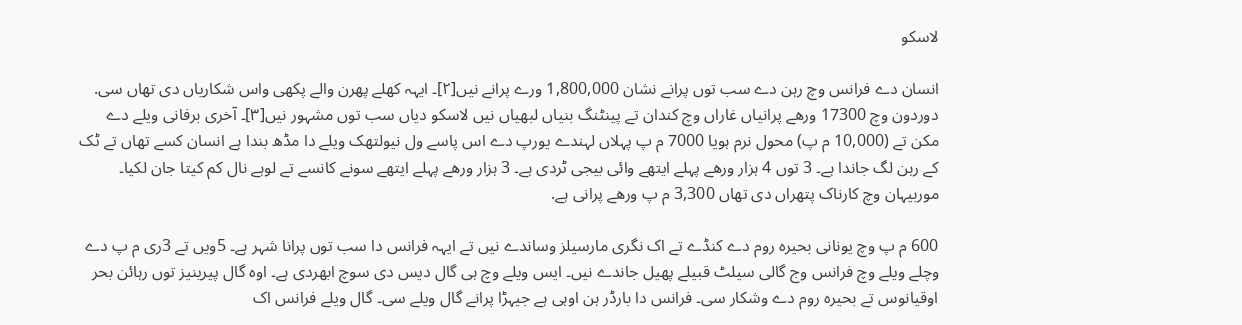لاسکو

انسان دے فرانس وچ رہن دے سب توں پرانے نشان 1,800,000 ورے پرانے نیں[۲]۔ ایہہ کھلے پھرن والے پکھی واس شکاریاں دی تھاں سی. دوردون وچ 17300 ورھے پرانیاں غاراں وچ کندان تے پینٹنگ بنیاں لبھیاں نیں لاسکو دیاں سب توں مشہور نیں[۳]۔ آخری برفانی ویلے دے مکن تے (10,000 م پ) محول نرم ہویا 7000 م پ پہلاں لہندے یورپ دے اس پاسے ول نیولتھک ویلے دا مڈھ بندا ہے انسان کسے تھاں تے ٹک کے رہن لگ جاندا ہے۔ 3 توں 4 ہزار ورھے پہلے ایتھے وائی بیجی ٹردی ہے۔ 3 ہزار ورھے پہلے ایتھے سونے کانسے تے لوہے نال کم کیتا جان لکیا۔ موربیہان وچ کارناک پتھراں دی تھاں 3,300 م پ ورھے پرانی ہے.

600 م پ وچ یونانی بحیرہ روم دے کنڈے تے اک نگری مارسیلز وساندے نیں تے ایہہ فرانس دا سب توں پرانا شہر ہے۔ 5ویں تے 3ری م پ دے وچلے ویلے وچ فرانس وج گالی سیلٹ قبیلے پھیل جاندے نیں۔ ایس ویلے وچ ہی گال دیس دی سوچ ابھردی ہے۔ اوہ گال پیرینیز توں رہائن بحر اوقیانوس تے بحیرہ روم دے وشکار سی۔ فرانس دا بارڈر ہن اوہی ہے جیہڑا پرانے گال ویلے سی۔ گال ویلے فرانس اک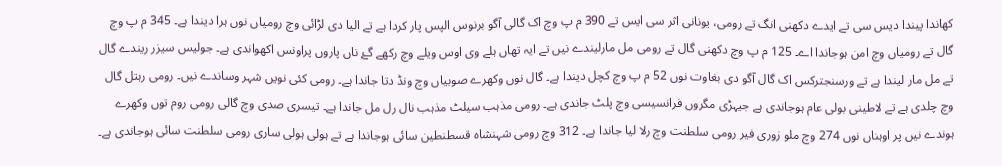کھاندا پیندا دیس سی تے ایدے دکھنی انگ تے رومی، یونانی اثر سی ایس تے 390 م پ وچ اک گالی آگو برنوس الپس پار کردا ہے تے الیا دی لڑائی وچ رومیاں نوں ہرا دیندا ہے۔ 345 م پ وچ گال تے رومیاں وچ امن ہوجاندا اے۔ 125 م پ وچ دکھنی گال تے رومی مل مارلیندے نیں تے ایہ تھاں ہلے وی اوس ویلے وچ رکھے گۓ ناں پاروں پراونس اکھواندی ہے۔ جولیس سیزر ریندے گال تے مل مار لیندا ہے تے ورسنجترکس اک گال آگو دی بغاوت نوں 52 م پ وچ کچل دیندا ہے۔ گال نوں وکھرے صوبیاں وچ ونڈ دتا جاندا ہے۔ رومی کئی نویں شہر وساندے نیں۔ رومی رہتل گال وچ چلدی ہے تے لاطینی بولی عام ہوجاندی ہے جیہڑی مگروں فرانسیسی وچ پلٹ جاندی ہے۔ رومی مذہب سیلٹ مذہب نال رل مل جاندا ہے۔ تیسری صدی وچ گالی رومی روم توں وکھرے ہوندے نیں پر اوہناں نوں 274 وچ ملو زوری فیر رومی سلطنت وچ رلا لیا جاندا ہے۔ 312 وچ رومی شہنشاہ قسطنطین سائی ہوجاندا ہے تے ہولی ہولی ساری رومی سلطنت سائی ہوجاندی ہے۔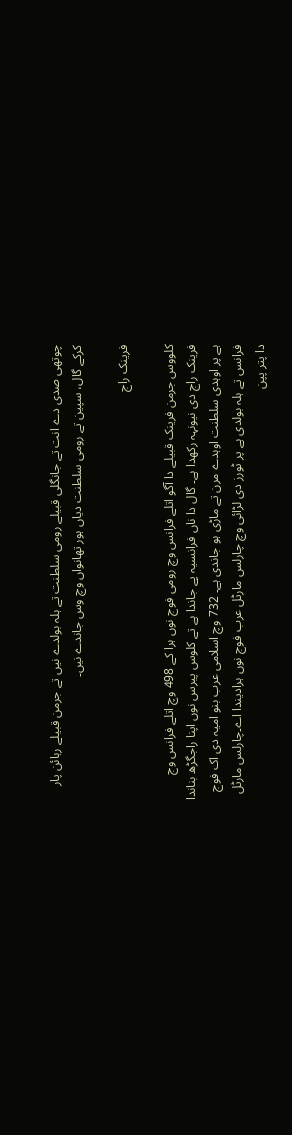چوتھی صدی دے انت تے جانگلی قبیلے رومی سلطنت تے ہلہ بولدے نیں تے جرمن قبیلے رہائن پار کرکے گال، سپین تے رومی سلطنت دیاں ہور تھانواں وچ وس جاندے نیں۔

فرینک راج

کلووس جرمن فرینک قبیلے دا آگو اتلے فرانس وچ رومی فوج نوں ہرا کے 498 وچ اتلے فرانس وج فرینک راج دی نیونہہ رکھدا ہے۔ گال دا ناں فرانسیہ پے جاندا ہے تے کلوس پیرس نوں اپنا راجگڑھ بناندا ہے پر اوہدی سلطنت اوہدے مرن تے ماڑی ہو جاندی ہے۔ 732 وچ اسلامی عرب بنو امیہ دی اک فوج فرانس تے ہلہ بولدی ہے پر ٹورز دی لڑائی وچ چارلس مارٹل عرب فوج نوں ہرادیندا اے۔چارلس مارٹل دا پتر پپن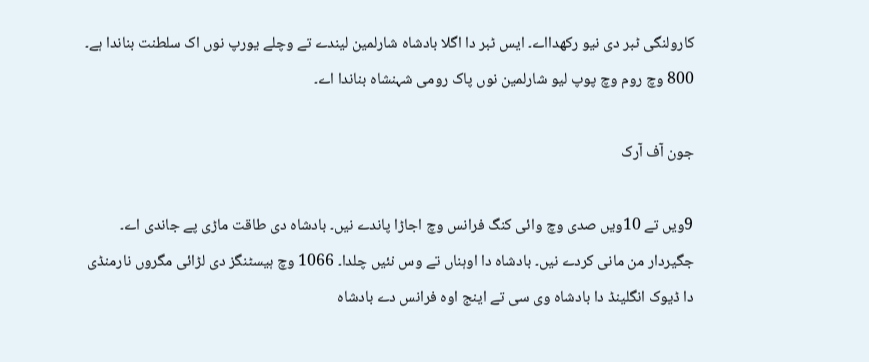کارولنگی ٹبر دی نیو رکھدااے۔ ایس ٹبر دا اگلا بادشاہ شارلمین لیندے تے وچلے یورپ نوں اک سلطنت بناندا ہے۔ 800 وچ روم وچ پوپ لیو شارلمین نوں پاک رومی شہنشاہ بناندا اے۔

جون آف آرک

9ویں تے 10ویں صدی وچ وائی کنگ فرانس وچ اجاڑا پاندے نیں۔ بادشاہ دی طاقت ماڑی پے جاندی اے۔ جگیردار من مانی کردے نیں۔ بادشاہ دا اوہناں تے وس نئیں چلدا۔ 1066 وچ ہیسٹنگز دی لڑائی مگروں نارمنڈی دا ڈیوک انگلینڈ دا بادشاہ وی سی تے اینج اوہ فرانس دے بادشاہ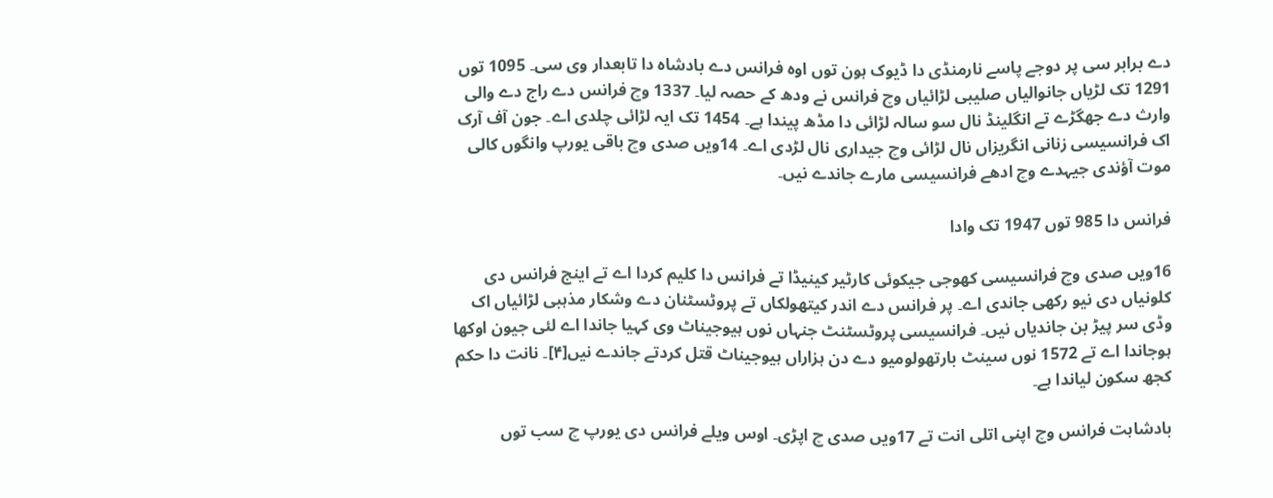دے برابر سی پر دوجے پاسے نارمنڈی دا ڈیوک ہون توں اوہ فرانس دے بادشاہ دا تابعدار وی سی۔ 1095 توں 1291 تک لڑیاں جانوالیاں صلیبی لڑائیاں وچ فرانس نے ودھ کے حصہ لیا۔ 1337 وچ فرانس دے راج دے والی وارث دے جھگڑے تے انگلینڈ نال سو سالہ لڑائی دا مڈھ پیندا ہے۔ 1454 تک ایہ لڑائی چلدی اے۔ جون آف آرک اک فرانسیسی زنانی انگریزاں نال لڑائی وچ جیداری نال لڑدی اے۔ 14ویں صدی وچ باقی یورپ وانگوں کالی موت آؤندی جیہدے وچ ادھے فرانسیسی مارے جاندے نیں۔

فرانس دا 985 توں 1947 تک وادا

16ویں صدی وچ فرانسیسی کھوجی جیکوئی کارٹیر کینیڈا تے فرانس دا کلیم کردا اے تے اینج فرانس دی کلونیاں دی نیو رکھی جاندی اے۔ پر فرانس دے اندر کیتھولکاں تے پروٹسٹنان دے وشکار مذہبی لڑائیاں اک وڈی سر پیڑ بن جاندیاں نیں۔ فرانسیسی پروٹسٹنٹ جنہاں نوں ہیوجیناٹ وی کہیا جاندا اے لئی جیون اوکھا ہوجاندا اے تے 1572 نوں سینٹ بارتھولومیو دے دن ہزاراں ہیوجیناٹ قتل کردتے جاندے نیں[۴]۔ نانت دا حکم کجھ سکون لیاندا ہے۔

بادشاہت فرانس وچ اپنی اتلی انت تے 17ویں صدی چ اپڑی۔ اوس ویلے فرانس دی یورپ چ سب توں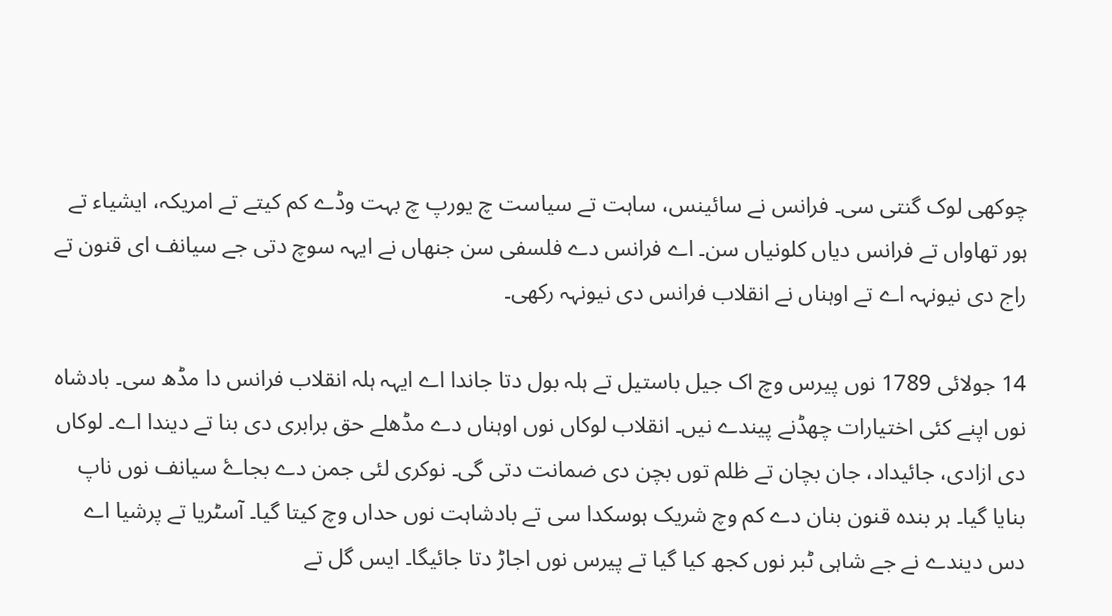چوکھی لوک گنتی سی۔ فرانس نے سائینس، ساہت تے سیاست چ یورپ چ بہت وڈے کم کیتے تے امریکہ، ایشیاء تے ہور تھاواں تے فرانس دیاں کلونیاں سن۔ اے فرانس دے فلسفی سن جنھاں نے ایہہ سوچ دتی جے سیانف ای قنون تے راج دی نیونہہ اے تے اوہناں نے انقلاب فرانس دی نیونہہ رکھی۔

14 جولائی 1789 نوں پیرس وچ اک جیل باستیل تے ہلہ بول دتا جاندا اے ایہہ ہلہ انقلاب فرانس دا مڈھ سی۔ بادشاہ نوں اپنے کئی اختیارات چھڈنے پیندے نیں۔ انقلاب لوکاں نوں اوہناں دے مڈھلے حق برابری دی بنا تے دیندا اے۔ لوکاں دی ازادی، جائیداد، جان بچان تے ظلم توں بچن دی ضمانت دتی گی۔ نوکری لئی جمن دے بجاۓ سیانف نوں ناپ بنایا گیا۔ ہر بندہ قنون بنان دے کم وچ شریک ہوسکدا سی تے بادشاہت نوں حداں وچ کیتا گیا۔ آسٹریا تے پرشیا اے دس دیندے نے جے شاہی ٹبر نوں کجھ کیا گیا تے پیرس نوں اجاڑ دتا جائیگا۔ ایس گل تے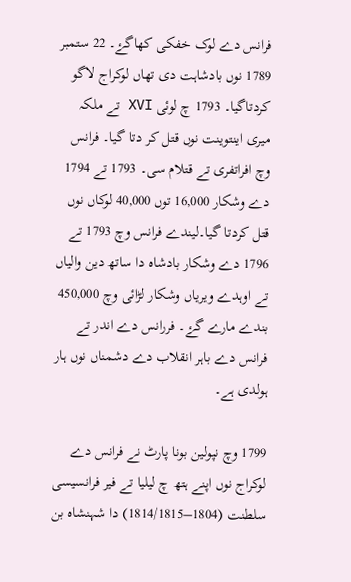فرانس دے لوک خفکی کھاگۓ۔ 22 ستمبر 1789 نوں بادشاہت دی تھاں لوکراج لاگو کردتاگیا۔ 1793 چ لوئی XVI تے ملکہ میری اینتوینت نوں قتل کر دتا گیا۔ فرانس وچ افراتفری تے قتلام سی۔ 1793 تے 1794 دے وشکار 16,000 توں 40,000 لوکاں نوں قتل کردتا گیا۔لیندے فرانس وچ 1793 تے 1796 دے وشکار بادشاہ دا ساتھ دین والیاں تے اوہدے ویریاں وشکار لڑائی وچ 450,000 بندے مارے گۓ۔ فررانس دے اندر تے فرانس دے باہر انقلاب دے دشمناں نوں ہار ہولدی ہے۔

1799 وچ نپولین بونا پارٹ نے فرانس دے لوکراج نوں اپنے ہتھ چ لیلیا تے فیر فرانسیسی سلطنت (1804–1814/1815) دا شہنشاہ بن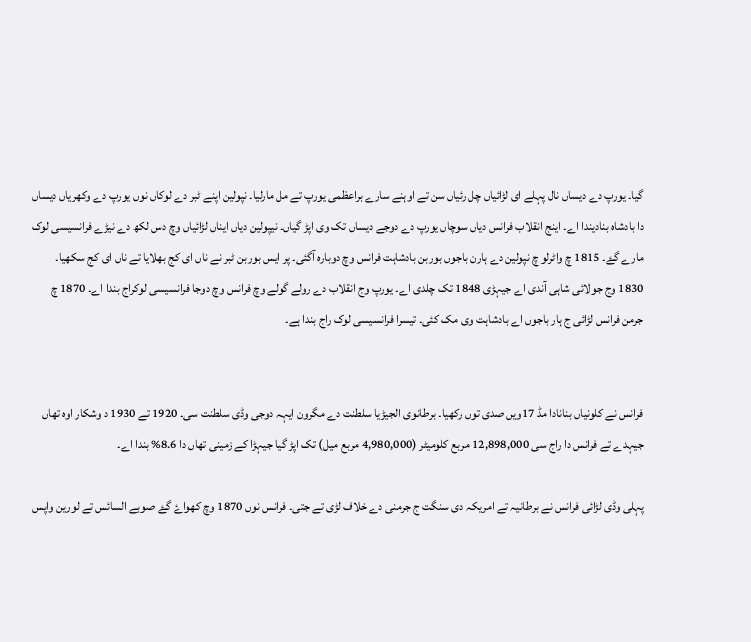گیا۔ یورپ دے دیساں نال پہلے ای لڑائیاں چل رئیاں سن تے اوہنے سارے براعظمی یورپ تے مل مارلیا۔ نپولین اپنے ٹبر دے لوکاں نوں یورپ دے وکھریاں دیساں دا بادشاہ بنادیندا اے۔ اینج انقلاب فرانس دیاں سوچاں یورپ دے دوجے دیساں تک وی اپڑ گیاں۔ نیپولین دیاں ایناں لڑائیاں وچ دس لکھ دے نیڑے فرانسیسی لوک مارے گۓ۔ 1815 چ واٹرلو چ نپولین دے ہارن باجوں بوربن بادشاہت فرانس وچ دوبارہ آگئی۔ پر ایس بوربن ٹبر نے ناں ای کج بھلایا تے ناں ای کج سکھیا۔ 1830 وج جولائی شاہی آندی اے جیہڑی 1848 تک چلدی اے۔ یورپ وج انقلاب دے رولے گولے وچ فرانس وچ دوجا فرانسیسی لوکراج بندا اے۔ 1870 چ جرمن فرانس لڑائی ج ہار باجوں اے بادشاہت وی مک کئی۔ تیسرا فرانسیسی لوک راج بندا ہے۔


فرانس نے کلونیاں بنانادا مڈ 17ویں صدی توں رکھیا۔ برطانوی الجیڑیا سلطنت دے مگرون ایہہ دوجی وڈی سلطنت سی۔ 1920 تے 1930 د وشکار اوہ تھاں جیہدے تے فرانس دا راج سی 12,898,000 مربع کلومیٹر (4,980,000 مربع میل) تک اپڑ گیا جیہڑا کے زمینی تھاں دا 8.6% بندا اے۔

پہلی وڈی لڑائی فرانس نے برطانیہ تے امریکہ دی سنگت ج جرمنی دے خلاف لڑی تے جتی۔ فرانس نوں 1870 وچ کھواۓ گۓ صوبے السائس تے لورین واپس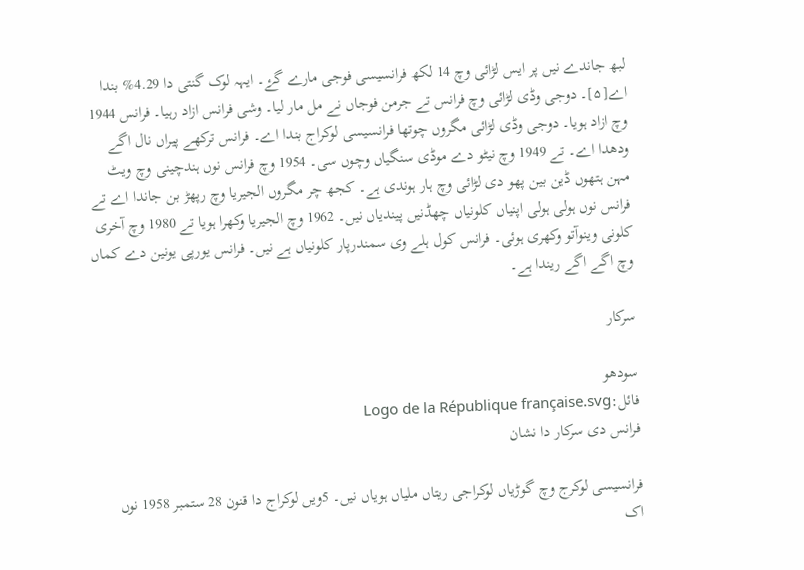لبھ جاندے نیں پر ایس لڑائی وچ 14 لکھ فرانسیسی فوجی مارے گۓ۔ ایہہ لوک گنتی دا 4.29% بندا اے[۵]۔ دوجی وڈی لڑائی وچ فرانس تے جرمن فوجاں نے مل مار لیا۔ وشی فرانس ازاد رہیا۔ فرانس 1944 وچ ازاد ہویا۔ دوجی وڈی لڑائی مگروں چوتھا فرانسیسی لوکراج بندا اے۔ فرانس ترکھے پیراں نال اگے ودھدا اے۔ تے 1949 وچ نیٹو دے موڈی سنگیاں وچوں سی۔ 1954 وچ فرانس نوں ہندچینی وچ ویٹ مہن ہتھوں ڈین بین پھو دی لڑائی وچ ہار ہوندی ہے۔ کجھ چر مگروں الجیریا وچ رپھڑ بن جاندا اے تے فرانس نوں ہولی ہولی اپنیاں کلونیاں چھڈنیں پیندیاں نیں۔ 1962 وچ الجیریا وکھرا ہویا تے 1980 وچ آخری کلونی وینوآتو وکھری ہوئی۔ فرانس کول ہلے وی سمندرپار کلونیاں ہے نیں۔ فرانس یورپی یونین دے کماں وچ اگے اگے ریندا ہے۔

سرکار

سودھو
فائل:Logo de la République française.svg
فرانس دی سرکار دا نشان

فرانسیسی لوکرج وچ گوڑیاں لوکراجی ریتاں ملیاں ہویاں نیں۔ 5ویں لوکراج دا قنون 28 ستمبر 1958 نوں اک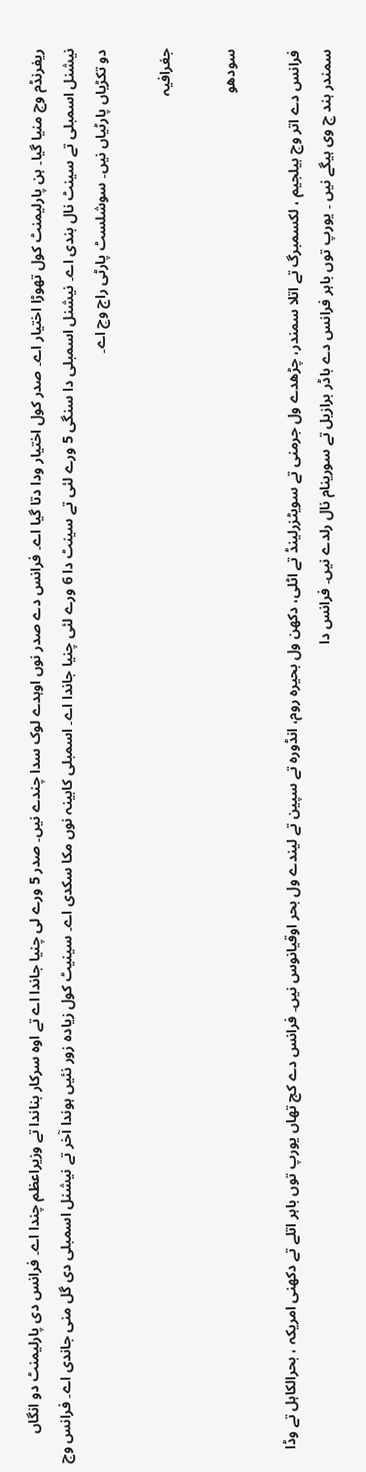ریفرنڈم وچ منیا گیا۔ ہن پارلیمنٹ کول تھوڑا اختیار اے۔ صدر کول اختیار ودا دتا گیا اے۔ فرانس دے صدر نوں اوہدے لوک سدا چندے نیں۔ صدر 5 ورے لی چنیا جاندا اے تے اوہ سرکار بناندا تے وزیراعظم چندا اے۔ فرانس دی پارلیمنٹ دو انگاں نیشنل اسمبلی تے سینٹ نال بندی اے۔ نیشنل اسمبلی دا سنگی 5 ورے لئی تے سینٹ دا 6 ورے لئی چنیا جاندا اے۔ اسمبلی کابینہ نوں مکا سکدی اے۔ سینیٹ کول زیادہ زور نئیں ہوندا آخر تے نیشنل اسمبلی دی گل منی جاندی اے۔ فرانس وچ دو تکڑیاں پارٹیاں نیں۔ سوشلسٹ پارٹی راج وچ اے۔

جغرافیہ

سودھو

فرانس دے اتر وچ بیلجیم ، لکسمبرگ تے اتلا سمندر، چڑھدے ول جرمنی تے سویٹزرلینڈ تے اٹلی، دکھن ول بحیرہ روم، انڈورہ تے سپین تے لیندے ول بحر اوقیانوس نیں۔ فرانس دے کج تھاں یورپ توں باہر اتلے تے دکھنی امریکہ ، بحرالکاہل تے وڈا سمندر ہند چ وی ہیگے نیں ۔ یورپ توں باہر فرانس دے باڈر برازیل تے سورینام نال رلدے نیں۔ فرانس دا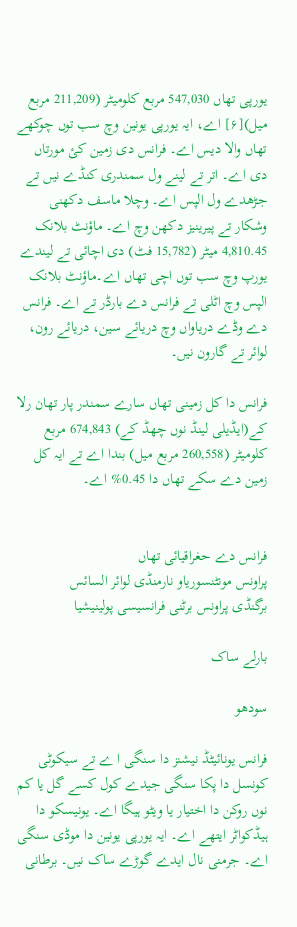یورپی تھاں 547,030 مربع کلومیٹر (211,209 مربع میل)[۶] اے، ایہ یورپی یونین وچ سب توں چوکھے تھاں والا دیس اے۔ فرانس دی زمین کئ مورتاں دی اے۔ اتر تے لینے ول سمندری کنڈے نیں تے جڑھدے ول الپس اے۔ وچلا ماسف دکھنی وشکار تے پیرینیز دکھن وچ اے۔ ماؤنٹ بلانک 4,810.45 میٹر (15,782 فٹ) دی اچائی تے لیندے یورپ وچ سب توں اچی تھاں اے۔ماؤنٹ بلانک الپس وچ اٹلی تے فرانس دے بارڈر تے اے۔ فرانس دے وڈے دریاواں وچ دریائے سین، دریائے رون، لوائر تے گارون نیں۔

فرانس دا کل زمینی تھاں سارے سمندر پار تھان رلا کے(ایڈیلی لینڈ نوں چھڈ کے) 674,843 مربع کلومیٹر (260,558 مربع میل) بندا اے تے ایہ کل زمین دے سکے تھاں دا 0.45% اے۔


فرانس دے حغراقیائی تھاں
پراونس مونٹنسورياو نارمنڈی لوائر السائس
برگنڈی پراونس برٹنی فرانسیسی پولینیشیا

بارلے ساک

سودھو

فرانس یونائیٹڈ نیشنز دا سنگی ا ے تے سیکوٹی کونسل دا پکا سنگی جیدے کول کسے گل یا کم نوں روکن دا اختیار یا ویٹو ہیگا اے۔ یونیسکو دا ہیڈکواٹر ایتھے اے۔ ایہ یورپی یونین دا موڈی سنگی اے۔ جرمنی نال ایدے گوڑے ساک نیں۔ برطانی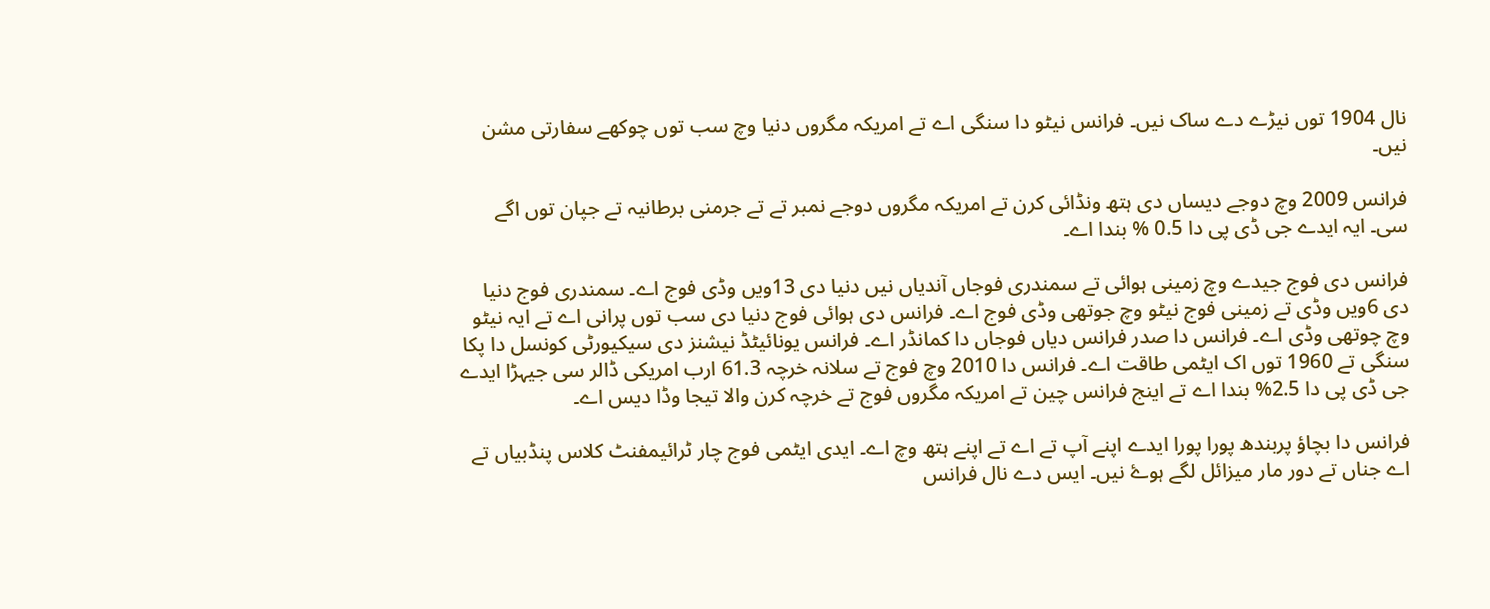نال 1904 توں نیڑے دے ساک نیں۔ فرانس نیٹو دا سنگی اے تے امریکہ مگروں دنیا وچ سب توں چوکھے سفارتی مشن نیں۔

فرانس 2009 وچ دوجے دیساں دی ہتھ ونڈائی کرن تے امریکہ مگروں دوجے نمبر تے تے جرمنی برطانیہ تے جپان توں اگے سی۔ ایہ ایدے جی ڈی پی دا 0.5 % بندا اے۔

فرانس دی فوج جیدے وچ زمینی ہوائی تے سمندری فوجاں آندیاں نیں دنیا دی 13ویں وڈی فوج اے۔ سمندری فوج دنیا دی 6ویں وڈی تے زمینی فوج نیٹو وچ جوتھی وڈی فوج اے۔ فرانس دی ہوائی فوج دنیا دی سب توں پرانی اے تے ایہ نیٹو وچ چوتھی وڈی اے۔ فرانس دا صدر فرانس دیاں فوجاں دا کمانڈر اے۔ فرانس یونائیٹڈ نیشنز دی سیکیورٹی کونسل دا پکا سنگی تے 1960 توں اک ایٹمی طاقت اے۔ فرانس دا 2010 وچ فوج تے سلانہ خرچہ 61.3 ارب امریکی ڈالر سی جیہڑا ایدے جی ڈی پی دا 2.5% بندا اے تے اینج فرانس چین تے امریکہ مگروں فوج تے خرچہ کرن والا تیجا وڈا دیس اے۔

فرانس دا بچاؤ پربندھ پورا پورا ایدے اپنے آپ تے اے تے اپنے ہتھ وچ اے۔ ایدی ایٹمی فوج چار ٹرائیمفنٹ کلاس پنڈبیاں تے اے جناں تے دور مار میزائل لگے ہوۓ نیں۔ ایس دے نال فرانس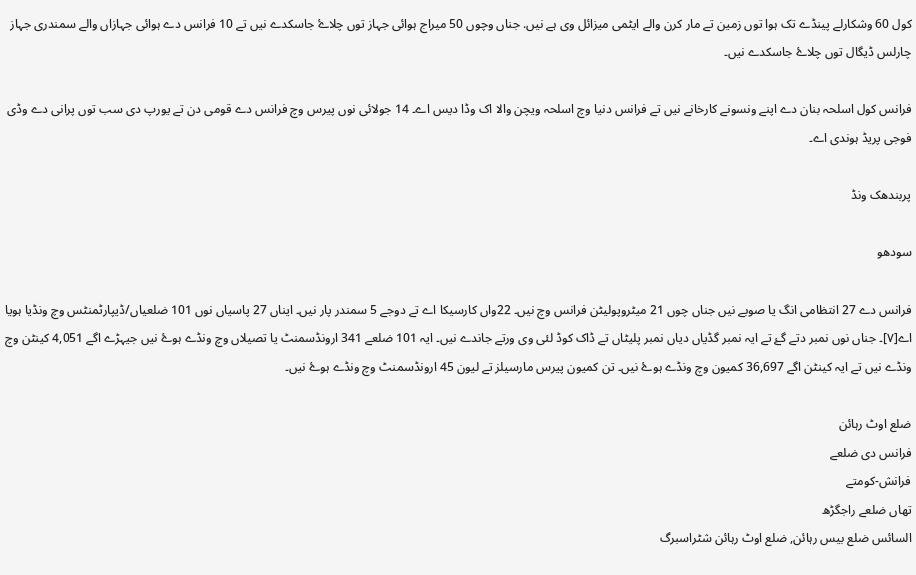کول 60 وشکارلے پینڈے تک ہوا توں زمین تے مار کرن والے ایٹمی میزائل وی ہے نیں. جناں وچوں 50 میراج ہوائی جہاز توں چلاۓ جاسکدے نیں تے 10 فرانس دے ہوائی جہازاں والے سمندری جہاز چارلس ڈیگال توں چلاۓ جاسکدے نیں۔

فرانس کول اسلحہ بنان دے اپنے ونسونے کارخانے نیں تے فرانس دنیا وچ اسلحہ ویچن والا اک وڈا دیس اے۔ 14 جولائی نوں پیرس وچ فرانس دے قومی دن تے یورپ دی سب توں پرانی دے وڈی فوجی پریڈ ہوندی اے۔

پربندھک ونڈ

سودھو

فرانس دے 27 انتظامی انگ یا صوبے نیں جناں چوں 21 میٹروپولیٹن فرانس وچ نیں۔ 22واں کارسیکا اے تے دوجے 5 سمندر پار نیں۔ ایناں 27 پاسیاں نوں 101 ضلعیاں/ڈیپارٹمنٹس وچ ونڈیا ہویا اے[۷]۔ جناں نوں نمبر دتے گۓ تے ایہ نمبر گڈیاں دیاں نمبر پلیٹاں تے ڈاک کوڈ لئی وی ورتے جاندے نیں۔ ایہ 101 ضلعے 341 ارونڈسمنٹ یا تصیلاں وچ ونڈے ہوۓ نیں جیہڑے اگے 4,051 کینٹن وچ ونڈے نیں تے ایہ کینٹن اگے 36,697 کمیون وچ ونڈے ہوۓ نیں۔ تن کمیون پیرس مارسیلز تے لیون 45 ارونڈسمنٹ وچ ونڈے ہوۓ نیں۔

ضلع اوٹ رہائن
فرانس دی ضلعے
فرانش-کومتے
تھاں ضلعے راجگڑھ
السائس ضلع بیس رہائن, ضلع اوٹ رہائن شٹراسبرگ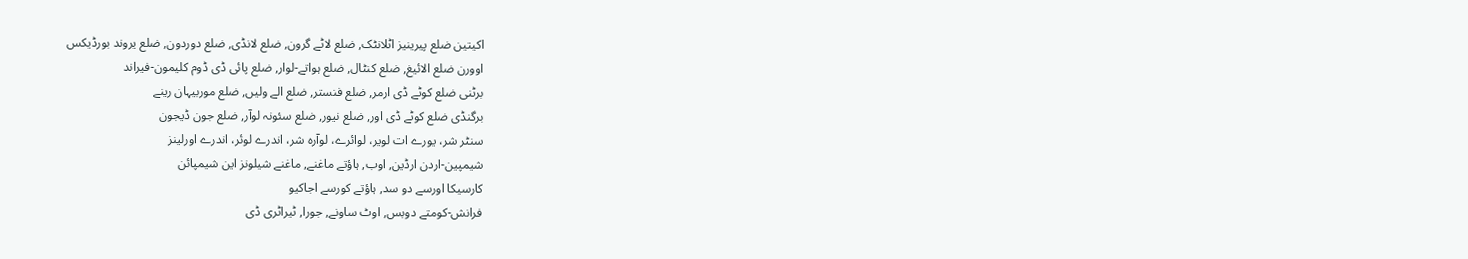اکیتین ضلع پیرینیز اٹلانٹک, ضلع لاٹے گرون, ضلع لانڈی, ضلع دوردون, ضلع یروند بورڈیکس
اوورن ضلع الائیغ, ضلع کنٹال, ضلع ہواتے-لوار, ضلع پائی ڈی ڈوم کلیمون-فیراند
برٹنی ضلع کوٹے ڈی ارمر, ضلع فنستر, ضلع الے ولیں, ضلع موربیہان رینے
برگنڈی ضلع کوٹے ڈی اور, ضلع نیور, ضلع سئونہ لوآر, ضلع جون ڈیجون
سنٹر شر، یورے ات لویر، لوائرے، لوآرہ شر، اندرے لوئر، اندرے اورلینز
شیمپین-اردن ارڈین, اوب, ہاؤتے ماغنے, ماغنے شیلونز این شیمپائن
کارسیکا اورسے دو سد, ہاؤتے کورسے اجاکیو
فرانش-کومتے دوبس, اوٹ ساونے, جورا, ٹیراٹری ڈی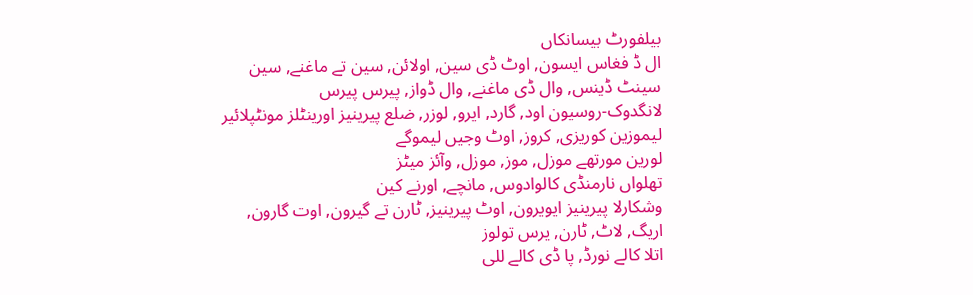بیلفورٹ بیسانکاں
ال ڈ فغاس ایسون, اوٹ ڈی سین, اولائن, سین تے ماغنے, سین سینٹ ڈینس, وال ڈی ماغنے, وال ڈواز, پیرس پیرس
لانگدوک-روسیون اود, گارد, ایرو, لوزر, ضلع پیرینیز اورینٹلز مونٹپلائیر
لیموزین کوریزی, کروز, اوٹ وجیں لیموگے
لورین مورتھے موزل, موز, موزل, وآئز میٹز
تھلواں نارمنڈی کالوادوس, مانچے, اورنے کین
وشکارلا پیرینیز ایویرون, اوٹ پیرینیز, ٹارن تے گیرون, اوت گارون, اریگ, لاٹ, ٹارن, یرس تولوز
اتلا کالے نورڈ, پا ڈی کالے للی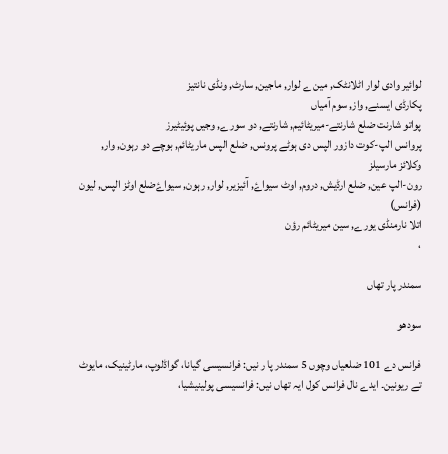لوائیر وادی لوار اٹلانٹک, مین ے لوار, ماجین, سارٹ, ونڈی نانتیز
پکارڈی ایسنے, واز, سوم آمیاں
پواتو شارنت ضلع شارنتے-میریٹائیم, شارنتے, دو سورے, وجیں پوئیٹیرز
پروانس الپ‌-کوت دازور الپس دی ہوٹے پرونس, ضلع الپس ماریٹائم, بوچے دو رہون, وار, وکلائز مارسیلز
رون-الپ عین, ضلع ارڈیش, دروم, اوٹ سیواۓ, آئیزیر, لوار, رہون, سیواۓضلع اوٹز الپس, لیون (فرانس)
اتلا نارمنڈی یورے, سین میریٹائم رؤن
،

سمندر پار تھاں

سودھو

فرانس دے 101 ضلعیاں وچوں 5 سمندر پا ر نیں: فرانسیسی گیانا، گواڈلوپ، مارٹینیک، مایوٹ تے ریونین۔ ایدے نال فرانس کول ایہ تھاں نیں: فرانسیسی پولینیشیا،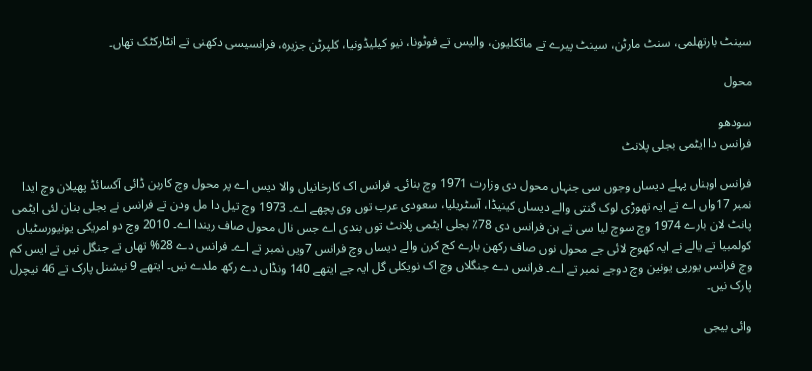سینٹ بارتھلمی، سنٹ مارٹن، سینٹ پیرے تے مائکلیون، والیس تے فوٹونا، نیو کیلیڈونیا، کلپرٹن جزیرہ، فرانسیسی دکھنی تے انٹارکٹک تھاں۔

محول

سودھو
فرانس دا ایٹمی بجلی پلانٹ

فرانس اوہناں پہلے دیساں وجوں سی جنہاں محول دی وزارت 1971 وچ بنائی۔ فرانس اک کارخانیاں والا دیس اے پر محول وچ کاربن ڈائی آکسائڈ پھیلان وچ ایدا نمبر 17واں اے تے ایہ تھوڑی لوک گنتی والے دیساں کینیڈا، آسٹریلیا، سعودی عرب توں وی پچھے اے۔ 1973 وچ تیل دا مل ودن تے فرانس نے بجلی بنان لئی ایٹمی پانٹ لان بارے 1974 وچ سوچ لیا سی تے ہن فرانس دی 78٪ بجلی ایٹمی پلانٹ توں بندی اے جس نال محول صاف ریندا اے۔ 2010 وچ دو امریکی یونیورسٹیاں کولمبیا تے یالے نے ایہ کھوج لائی جے محول نوں صاف رکھن بارے کج کرن والے دیساں وچ فرانس 7ویں نمبر تے اے۔ فرانس دے 28% تھاں تے جنگل نیں تے ایس کم وچ فرانس یورپی یونین وچ دوجے نمبر تے اے۔ فرانس دے جنگلاں وچ اک نویکلی گل ایہ جے ایتھے 140 ونڈاں دے رکھ ملدے نیں۔ ایتھے 9 نیشنل پارک تے 46 نیچرل پارک نیں۔

وائی بیجی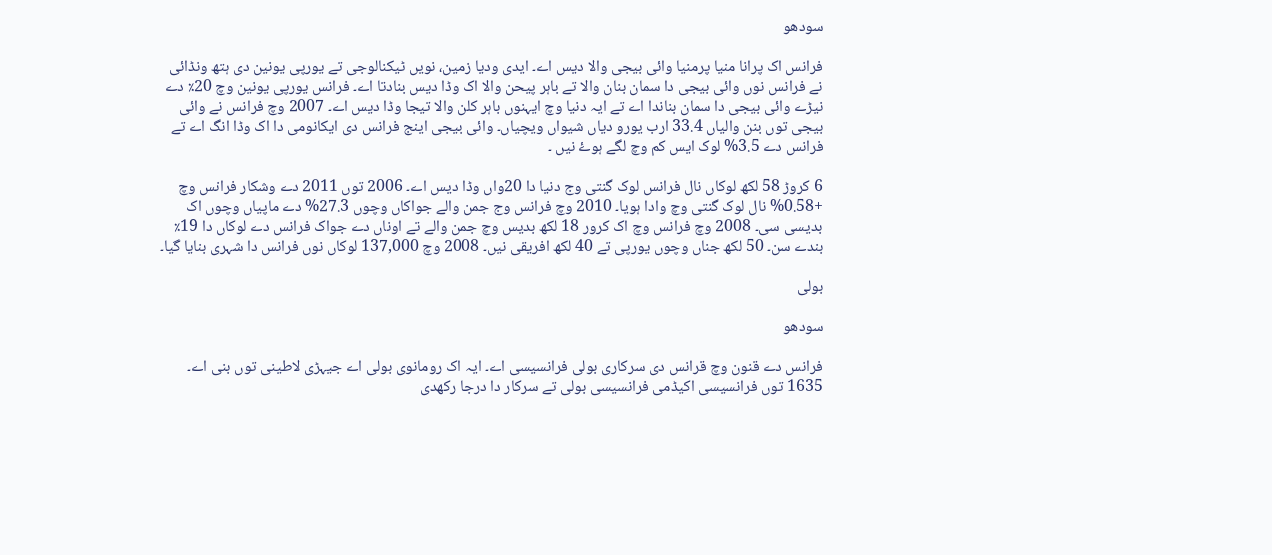سودھو

فرانس اک پرانا منیا پرمنیا وائی بیجی والا دیس اے۔ ایدی ودیا زمین، نویں ٹیکنالوجی تے یورپی یونین دی ہتھ ونڈائی نے فرانس نوں وائی بیجی دا سمان بنان والا تے باہر پیحن والا اک وڈا دیس بنادتا اے۔ فرانس یورپی یونین وچ 20٪ دے نیڑے وائی بیجی دا سمان بناندا اے تے ایہ دنیا وچ ایہنوں باہر کلن والا تیجا وڈا دیس اے۔ 2007 وچ فرانس نے وائی بیجی توں بنن والیاں 33.4 ارب یورو دیاں شیواں ویچیاں۔ وائی بیجی اینج فرانس دی ایکانومی دا اک وڈا انگ اے تے فرانس دے 3.5% لوک ایس کم وچ لگے ہوۓ نیں ۔

6 کروڑ 58 لکھ لوکاں نال فرانس لوک گنتی وج دنیا دا 20واں وڈا دیس اے۔ 2006 توں 2011 دے وشکار فرانس وچ +0.58% نال لوک گنتی وچ وادا ہویا۔ 2010 وچ فرانس وج جمن والے جواکاں وچوں 27.3% دے ماپیاں وچوں اک بدیسی سی۔ 2008 وچ فرانس وچ اک کرور 18 لکھ بدیس وچ جمن والے تے اوناں دے جواک فرانس دے لوکاں دا 19٪ بندے سن۔ 50 لکھ جناں وچوں یورپی تے 40 لکھ افریقی نیں۔ 2008 وچ 137,000 لوکاں نوں فرانس دا شہری بنایا گیا۔

بولی

سودھو

فرانس دے قنون وچ قرانس دی سرکاری بولی فرانسیسی اے۔ ایہ اک رومانوی بولی اے جیہڑی لاطینی توں بنی اے۔ 1635 توں فرانسیسی اکیڈمی فرانسیسی بولی تے سرکار دا درجا رکھدی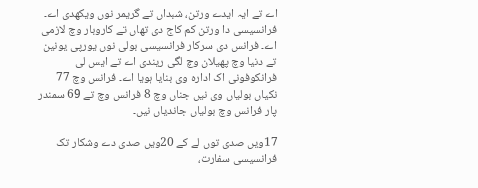اے تے ایہ ایدے ورتن، شبداں تے گریمر نوں ویکھدی اے۔ فرانسیسی دا ورتن کم کاج دی تھاں تے کاروبار وچ لازمی اے۔ فرانس دی سرکار فرانسیسی بولی نوں یورپی یونین تے دنیا وچ پھیلان وچ لگی ریندی اے تے ایس لی فرانکوفونی اک ادارہ وی بنایا ہویا اے۔ فرانس وچ 77 نکیاں بولیاں وی نیں جناں وچ 8 فرانس وچ تے 69 سمندر پار فرانس وچ بولیاں جاندیاں نیں۔

17ویں صدی توں لے کے 20ویں صدی دے وشکار تک فرانسیسی سفارت،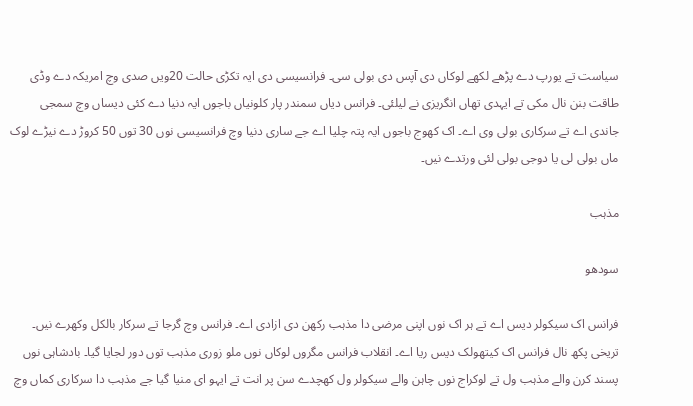سیاست تے یورپ دے پڑھے لکھے لوکاں دی آپس دی بولی سی۔ فرانسیسی دی ایہ تکڑی حالت 20ویں صدی وچ امریکہ دے وڈی طاقت بنن نال مکی تے ایہدی تھاں انگریزی نے لیلئی۔ فرانس دیاں سمندر پار کلونیاں باجوں ایہ دنیا دے کئی دیساں وچ سمجی جاندی اے تے سرکاری بولی وی اے۔ اک کھوج باجوں ایہ پتہ چلیا اے جے ساری دنیا وچ فرانسیسی نوں 30 توں 50 کروڑ دے نیڑے لوک ماں بولی لی یا دوجی بولی لئی ورتدے نیں۔

مذہب

سودھو

فرانس اک سیکولر دیس اے تے ہر اک نوں اپنی مرضی دا مذہب رکھن دی ازادی اے۔ فرانس وچ گرجا تے سرکار بالکل وکھرے نیں۔ تریخی پکھ نال فرانس اک کیتھولک دیس ریا اے۔ انقلاب فرانس مگروں لوکاں نوں ملو زوری مذہب توں دور لجایا گیا۔ بادشاہی نوں پسند کرن والے مذہب ول تے لوکراج نوں چاہن والے سیکولر ول کھچدے سن پر انت تے ایہو ای منیا گیا جے مذہب دا سرکاری کماں وچ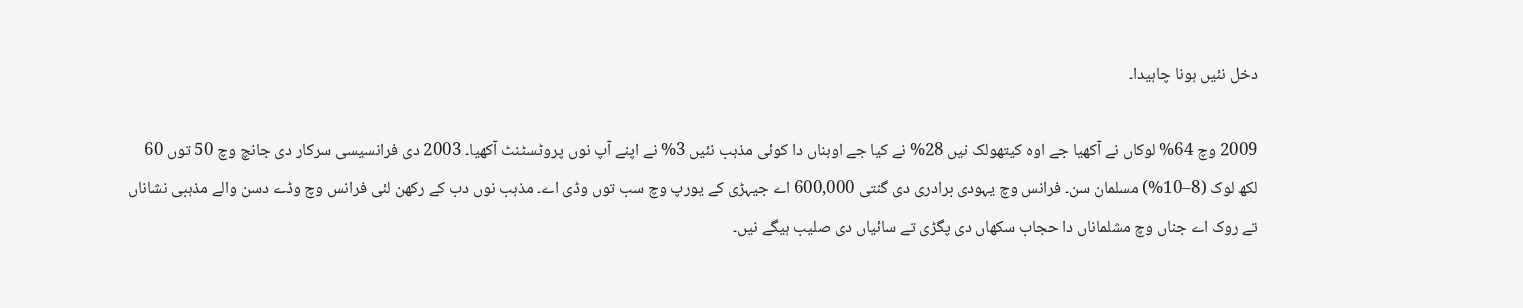دخل نئیں ہونا چاہیدا۔

2009 وچ 64% لوکاں نے آکھیا جے اوہ کیتھولک نیں 28% نے کیا جے اوہناں دا کوئی مذہب نئیں 3% نے اپنے آپ نوں پروٹسٹنٹ آکھیا۔ 2003 دی فرانسیسی سرکار دی جانچ وچ 50 توں 60 لکھ لوک (8–10%) مسلمان سن۔ فرانس وچ یہودی برادری دی گنتی 600,000 اے جیہڑی کے یورپ وچ سب توں وڈی اے۔ مذہب نوں دب کے رکھن لئی فرانس وچ وڈے دسن والے مذہبی نشاناں تے روک اے جناں وچ مشلماناں دا حجاب سکھاں دی پگڑی تے سائیاں دی صلیب ہیگے نیں۔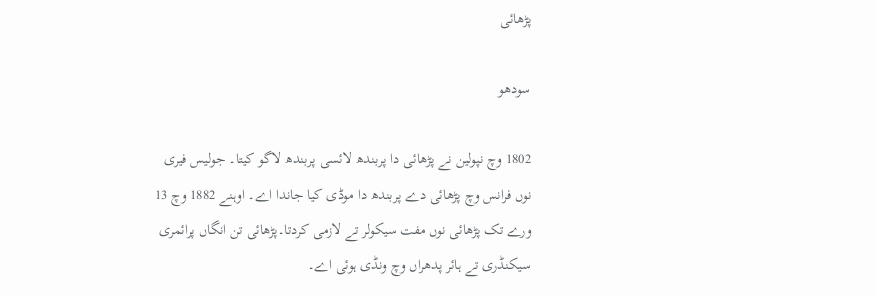پڑھائی

سودھو

1802 وچ نپولین نے پڑھائی دا پربندھ لائسی پربندھ لاگو کیتا۔ جولیس فیری نوں فرانس وچ پڑھائی دے پربندھ دا موڈی کیا جاندا اے۔ اوہنے 1882 وچ 13 ورے تک پڑھائی نوں مفت سیکولر تے لازمی کردتا۔پڑھائی تن انگاں پرائمری سیکنڈری تے ہائر پدھراں وچ ونڈی ہوئی اے۔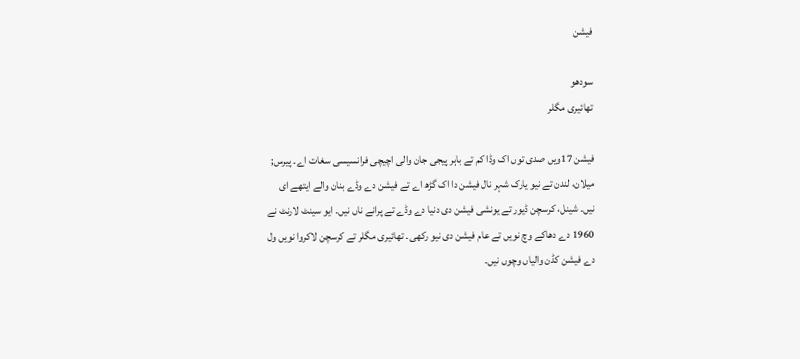فیشن

سودھو
تھائیری مگلر

فیشن 17ویں صدی توں اک وڈا کم تے باہر پیجی جان والی اچیچی فرانسیسی سغات اے۔ پیرس; میلان، لندن تے نیو یارک شہر نال فیشن دا اک گڑھ اے تے فیشن دے وڈے بنان والے ایتھے ای نیں۔ شینل، کرسچن ڈیور تے یونشی فیشن دی دنیا دے وڈے تے پرانے ناں نیں۔ ایو سینٹ لارنٹ نے 1960 دے دھاکے وچ نویں تے عام فیشن دی نیو رکھی۔ تھائیری مگلر تے کرسچن لاکروا نویں ول دے فیشن کڈن والیاں وچوں نیں۔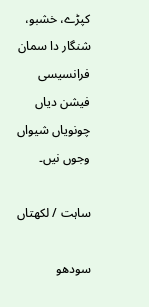کپڑے، خشبو، شنگار دا سمان فرانسیسی فیشن دیاں چونویاں شیواں وجوں نیں۔

ساہت / لکھتاں

سودھو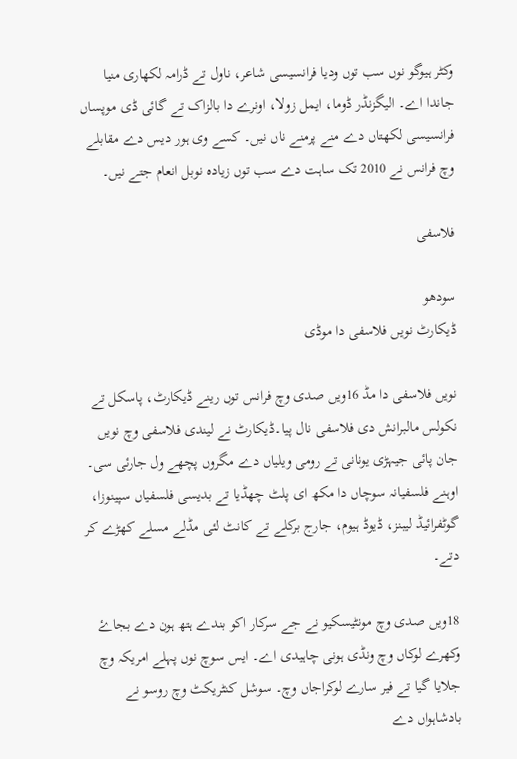وکٹر ہیوگو نوں سب توں ودیا فرانسیسی شاعر، ناول تے ڈرامہ لکھاری منیا جاندا اے۔ الیگزنڈر ڈوما، ایمل زولا، اونرے دا بالزاک تے گائی ڈی موپساں فرانسیسی لکھتاں دے منے پرمنے ناں نیں۔ کسے وی ہور دیس دے مقابلے وچ فرانس نے 2010 تک ساہت دے سب توں زیادہ نوبل انعام جتے نیں۔

فلاسفی

سودھو
ڈیکارٹ نویں فلاسفی دا موڈی

نویں فلاسفی دا مڈ 16ویں صدی وچ فرانس توں رینے ڈیکارٹ، پاسکل تے نکولس مالبرانش دی فلاسفی نال پیا۔ڈیکارٹ نے لیندی فلاسفی وچ نویں جان پائی جیہڑی یونانی تے رومی ویلیاں دے مگروں پچھے ول جارئی سی۔ اوہنے فلسفیانہ سوچاں دا مکھ ای پلٹ چھڈیا تے بدیسی فلسفیاں سپینوزا، گوٹفرائیڈ لیبنز، ڈیوڈ ہیوم، جارج برکلے تے کانٹ لئی مڈلے مسلے کھڑے کر دتے۔

18ویں صدی وچ مونٹیسکیو نے جے سرکار اکو بندے ہتھ ہون دے بجاۓ وکھرے لوکاں وچ ونڈی ہونی چاہیدی اے۔ ایس سوچ نوں پہلے امریکہ وچ جلایا گیا تے فیر سارے لوکراجاں وچ۔ سوشل کنٹریکٹ وچ روسو نے بادشاہواں دے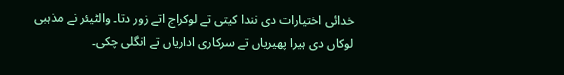خدائی اختیارات دی نندا کیتی تے لوکراج اتے زور دتا۔ والٹیئر نے مذہبی لوکاں دی ہیرا پھیریاں تے سرکاری اداریاں تے انگلی چکی۔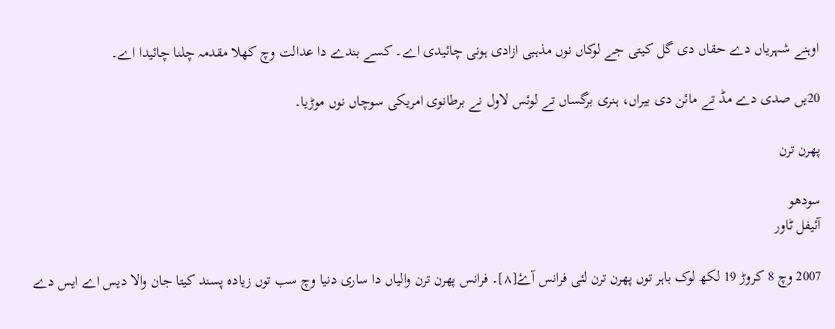اوہنے شہریاں دے حقاں دی گل کیتی جے لوکاں نوں مذہبی ازادی ہونی چائیدی اے۔ کسے بندے دا عدالت وچ کھلا مقدمہ چلنا چائیدا اے۔

20یں صدی دے مڈ تے مائن دی بیراں، ہنری برگساں تے لوئس لاول نے برطانوی امریکی سوچاں نوں موڑیا۔

پھرن ترن

سودھو
آئیفل ٹاور

2007 وچ 8 کروڑ 19 لکھ لوک باہر توں پھرن ترن لئی فرانس آۓ[۸]۔ فرانس پھرن ترن والیاں دا ساری دنیا وچ سب توں زیادہ پسند کیتا جان والا دیس اے ایس دے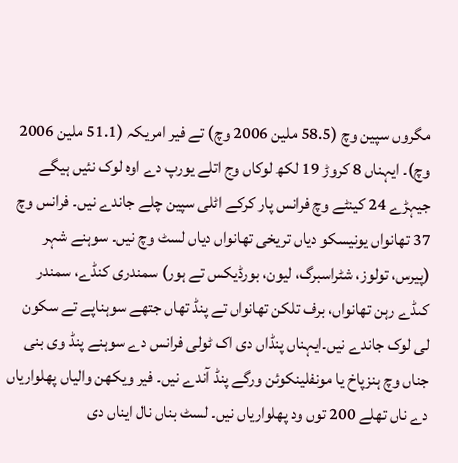مگروں سپین وچ (58.5 ملین 2006 وچ) تے فیر امریکہ (51.1 ملین 2006 وچ)۔ ایہناں 8 کروڑ 19 لکھ لوکاں وج اتلے یورپ دے اوہ لوک نئیں ہیگے جیہڑے 24 کینٹے وچ فرانس پار کرکے اٹلی سپین چلے جاندے نیں۔ فرانس وچ 37 تھانواں یونیسکو دیاں تریخی تھانواں دیاں لسٹ وچ نیں۔ سوہنے شہر (پیرس، تولوز، شٹراسبرگ، لیون، بورڈیکس تے ہور) سمندری کنڈے، سمندر کںڈے رہن تھانواں، برف تلکن تھانواں تے پنڈ تھاں جتھے سوہناپے تے سکون لی لوک جاندے نیں۔ایہناں پنڈاں دی اک ٹولی فرانس دے سوہنے پنڈ وی بنی جناں وچ ہنزپاخ یا مونفلینکوئن ورگے پنڈ آندے نیں۔ فیر ویکھن والیاں پھلواریاں دے ناں تھلے 200 توں ود پھلواریاں نیں۔ لسٹ بناں نال ایناں دی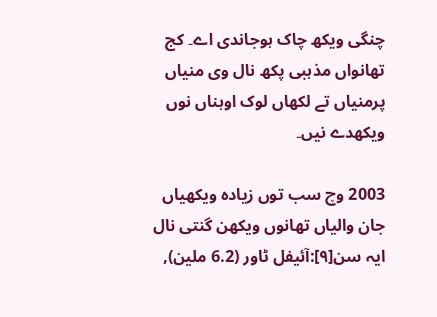چنگی ویکھ چاک ہوجاندی اے۔ کج تھانواں مذہبی پکھ نال وی منیاں پرمنیاں تے لکھاں لوک اوہناں نوں ویکھدے نیں۔

2003 وچ سب توں زیادہ ویکھیاں جان والیاں تھانوں ویکھن گنتی نال ایہ سن[۹]:آئیفل ٹاور (6.2 ملین),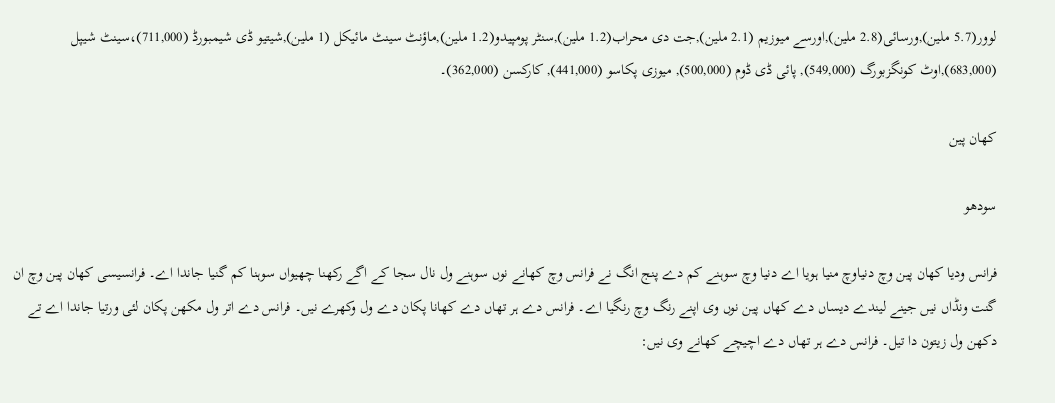لوور(5.7 ملین),ورسائی(2.8 ملین),اورسے میوزیم (2.1 ملین),جت دی محراب(1.2 ملین),سنٹر پومپیدو(1.2 ملین),ماؤنٹ سینٹ مائیکل (1 ملین),شیتیو ڈی شیمبورڈ (711,000)،سینٹ شیپل (683,000),اوٹ کونگزبورگ (549,000), پائی ڈی ڈوم (500,000), میوزی پکاسو (441,000), کارکسن (362,000)۔

کھان پین

سودھو

فرانس ودیا کھان پین وچ دنیاوچ منیا ہویا اے دنیا وچ سوہنے کم دے پنج انگ نے فرانس وچ کھانے نوں سوہنے ول نال سجا کے اگے رکھنا چھیواں سوہنا کم گنیا جاندا اے۔ فرانسیسی کھان پین وچ ان گنت ونڈاں نیں جینے لیندے دیساں دے کھاں پین نوں وی اپنے رنگ وچ رنگیا اے۔ فرانس دے ہر تھاں دے کھانا پکان دے ول وکھرے نیں۔ فرانس دے اتر ول مکھن پکان لئی ورتیا جاندا اے تے دکھن ول زیتون دا تیل۔ فرانس دے ہر تھاں دے اچیچے کھانے وی نیں: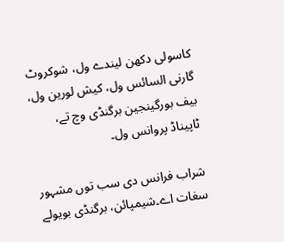کاسولی دکھن لیندے ول، شوکروٹ گارنی السائس ول، کیش لورین ول، بیف بورگینجین برگنڈی وچ تے، ٹاپیناڈ پروانس ول۔

شراب فرانس دی سب توں مشہور سغات اے۔شیمپائن، برگنڈی بویولے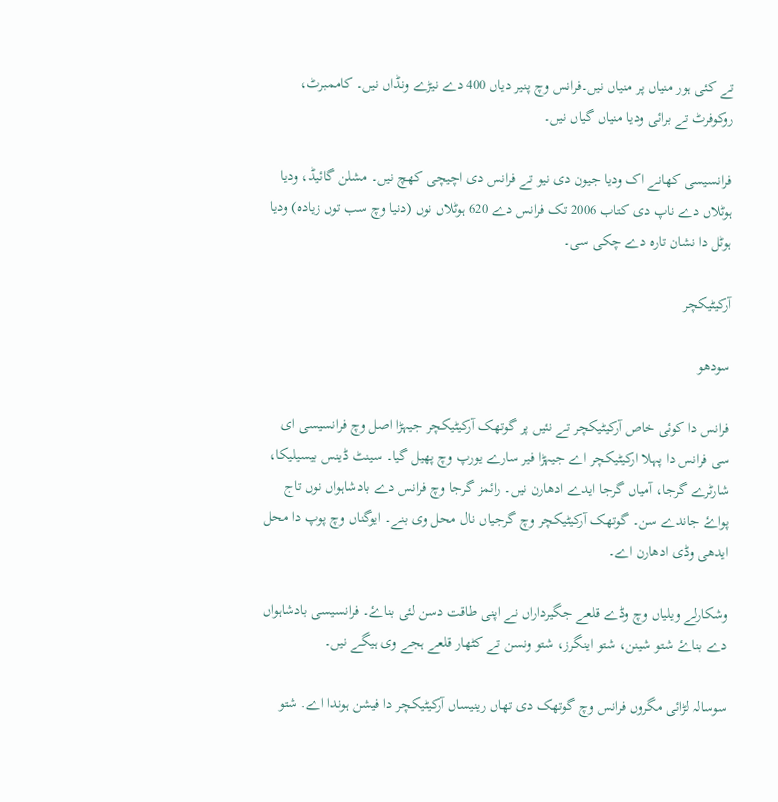تے کئی ہور منیاں پر منیاں نیں۔فرانس وچ پنیر دیاں 400 دے نیڑے ونڈاں نیں۔ کاممبرٹ، روکوفرٹ تے برائی ودیا منیاں گیاں نیں۔

فرانسیسی کھانے اک ودیا جیون دی نیو تے فرانس دی اچیچی کھچ نیں۔ مشلن گائیڈ، ودیا ہوٹلاں دے ناپ دی کتاب 2006 تک فرانس دے 620 ہوٹلاں نوں (دنیا وچ سب توں زیادہ) ودیا ہوٹل دا نشان تارہ دے چکی سی۔

آرکیٹیکچر

سودھو

فرانس دا کوئی خاص آرکیٹیکچر تے نئیں پر گوتھک آرکیٹیکچر جیہڑا اصل وچ فرانسیسی ای سی فرانس دا پہلا ارکیٹیکچر اے جیہڑا فیر سارے یورپ وچ پھیل گیا۔ سینٹ ڈینس بیسیلیکا، شارٹرے گرجا، آمیاں گرجا ایدے ادھارن نیں۔ رائمز گرجا وچ فرانس دے بادشاہواں نوں تاج پواۓ جاندے سن۔ گوتھک آرکیٹیکچر وچ گرجیاں نال محل وی بنے۔ ایوگناں وچ پوپ دا محل ایدھی وڈی ادھارن اے۔

وشکارلے ویلیاں وچ وڈے قلعے جگیرداراں نے اپنی طاقت دسن لئی بناۓ۔ فرانسیسی بادشاہواں دے بناۓ شتو شینن، شتو اینگرز، شتو ونسن تے کٹھار قلعے ہجے وی ہیگے نیں۔

سوسالہ لڑائی مگروں فرانس وچ گوتھک دی تھاں رینیساں آرکیٹیکچر دا فیشن ہوندا اے. شتو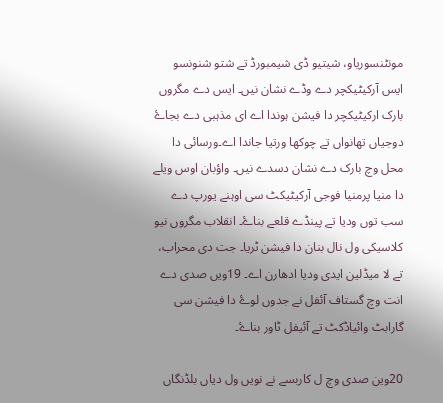مونٹنسورياو، شیتیو ڈی شیمبورڈ تے شتو شنونسو ایس آرکیٹیکچر دے وڈے نشان نیں۔ ایس دے مگروں بارک ارکیٹیکچر دا فیشن ہوندا اے ای مذہبی دے بجاۓ دوجیاں تھانواں تے چوکھا ورتیا جاندا اے۔ورسائی دا محل وچ بارک دے نشان دسدے نیں۔ واؤبان اوس ویلے دا منیا پرمنیا فوجی آرکیٹیکٹ سی اوہنے یورپ دے سب توں ودیا تے پینڈے قلعے بناۓ۔ انقلاب مگروں نیو کلاسیکی ول نال بنان دا فیشن ٹریا۔ جت دی محراب، تے لا میڈلین ایدی ودیا ادھارن اے۔ 19ویں صدی دے انت وچ گستاف آئفل نے جدوں لوۓ دا فیشن سی گارابٹ وائیاڈکٹ تے آئیفل ٹاور بناۓ۔

20وین صدی وچ ل کاربسے نے نویں ول دیاں بلڈنگاں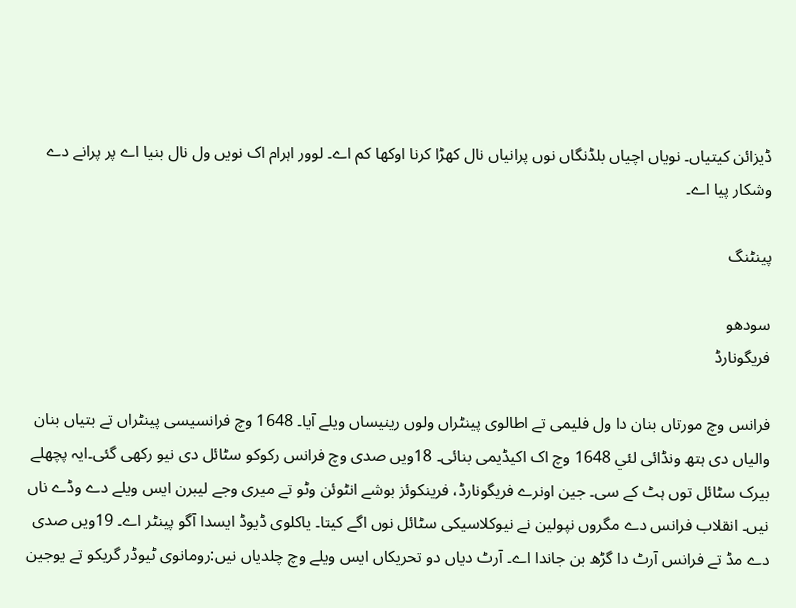ڈیزائن کیتیاں۔ نویاں اچیاں بلڈنگاں نوں پرانیاں نال کھڑا کرنا اوکھا کم اے۔ لوور اہرام اک نویں ول نال بنیا اے پر پرانے دے وشکار پیا اے۔

پینٹنگ

سودھو
فریگونارڈ

فرانس وچ مورتاں بنان دا ول فلیمی تے اطالوی پینٹراں ولوں رینیساں ویلے آیا۔ 1648 وچ فرانسیسی پینٹراں تے بتیاں بنان والیاں دی ہتھ ونڈائی لئي 1648 وچ اک اکیڈیمی بنائی۔ 18ویں صدی وچ فرانس رکوکو سٹائل دی نیو رکھی گئی۔ایہ پچھلے بیرک سٹائل توں ہٹ کے سی۔ جین اونرے فریگونارڈ، فرینکوئز بوشے انٹوئن وٹو تے میری وجے لیبرن ایس ویلے دے وڈے ناں نیں۔ انقلاب فرانس دے مگروں نپولین نے نیوکلاسیکی سٹائل نوں اگے کیتا۔ یاکلوی ڈیوڈ ایسدا آگو پینٹر اے۔ 19ویں صدی دے مڈ تے فرانس آرٹ دا گڑھ بن جاندا اے۔ آرٹ دیاں دو تحریکاں ایس ویلے وچ چلدیاں نیں:رومانوی ٹیوڈر گریکو تے یوجین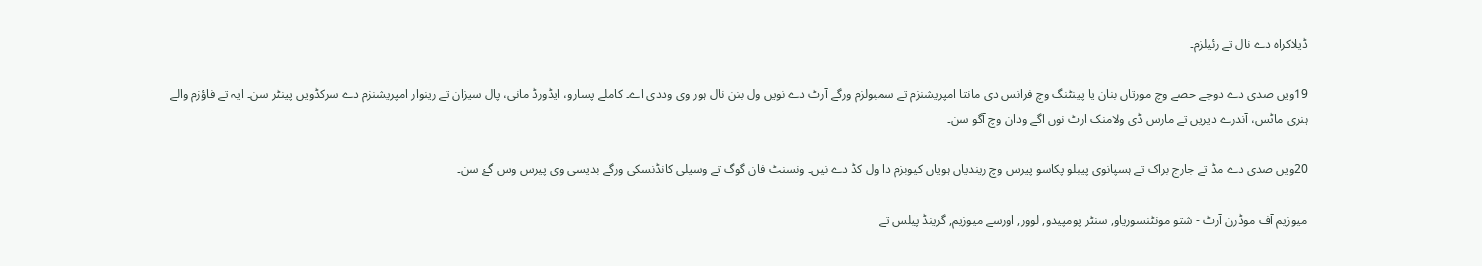ڈیلاکراہ دے نال تے رئیلزم۔

19ویں صدی دے دوجے حصے وچ مورتاں بنان یا پینٹنگ وچ فرانس دی مانتا امپریشنزم تے سمبولزم ورگے آرٹ دے نویں ول بنن نال ہور وی وددی اے۔ کاملے پسارو، ایڈورڈ مانی، پال سیزان تے رینوار امپریشنزم دے سرکڈویں پینٹر سن۔ ایہ تے فاؤزم والے ہنری ماٹس، آندرے دیریں تے مارس ڈی ولامنک ارٹ نوں اگے ودان وچ آگو سن۔

20ویں صدی دے مڈ تے جارج براک تے ہسپانوی پیبلو پکاسو پیرس وچ ریندیاں ہویاں کیوبزم دا ول کڈ دے نیں۔ ونسنٹ فان گوگ تے وسیلی کانڈنسکی ورگے بدیسی وی پیرس وس گۓ سن۔

میوزیم آف موڈرن آرٹ - شتو مونٹنسورياو, سنٹر پومپیدو, لوور, اورسے میوزیم, گرینڈ پیلس تے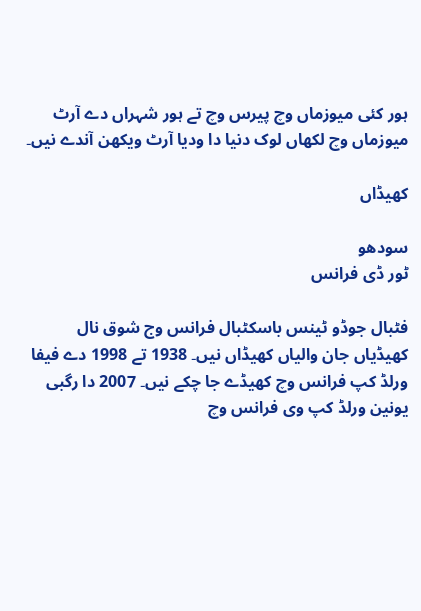ہور کئی میوزماں وچ پیرس وچ تے ہور شہراں دے آرٹ میوزماں وچ لکھاں لوک دنیا دا ودیا آرٹ ویکھن آندے نیں۔

کھیڈاں

سودھو
ٹور ڈی فرانس

فٹبال جوڈو ٹینس باسکٹبال فرانس وج شوق نال کھیڈیاں جان والیاں کھیڈاں نیں۔ 1938 تے 1998 دے فیفا ورلڈ کپ فرانس وچ کھیڈے جا چکے نیں۔ 2007 دا رگبی یونین ورلڈ کپ وی فرانس وچ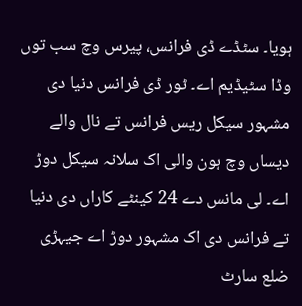ہویا۔ سٹڈے ڈی فرانس، پیرس وچ سب توں وڈا سٹیڈیم اے۔ ٹور ڈی فرانس دنیا دی مشہور سیکل ریس فرانس تے نال والے دیساں وچ ہون والی اک سلانہ سیکل دوڑ اے۔ لی مانس دے 24 کینٹے کاراں دی دنیا تے فرانس دی اک مشہور دوڑ اے جیہڑی ضلع سارٹ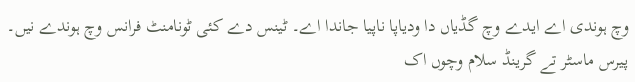وچ ہوندی اے ایدے وچ گڈیاں دا ودیاپا ناپیا جاندا اے۔ ٹینس دے کئی ٹونامنٹ فرانس وچ ہوندے نیں۔ پیرس ماسٹر تے گرینڈ سلام وچوں اک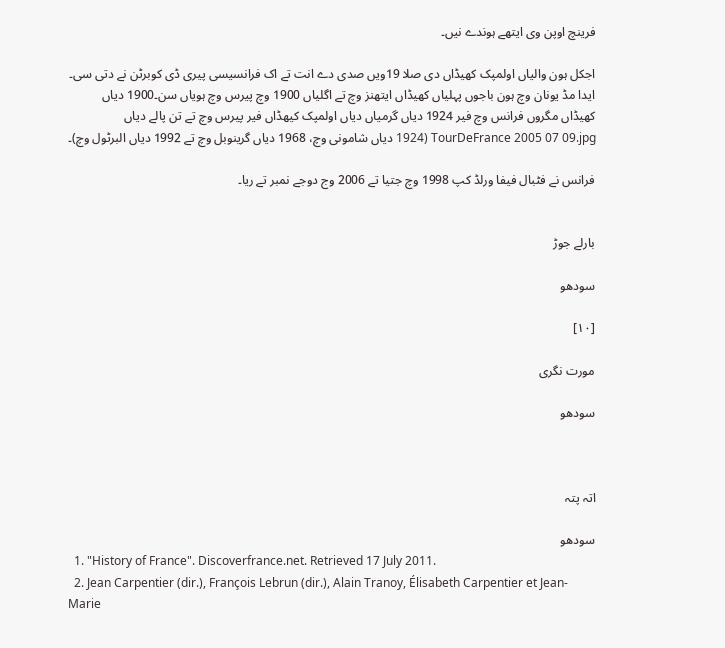فرینچ اوپن وی ایتھے ہوندے نیں۔

اجکل ہون والیاں اولمپک کھیڈاں دی صلا 19ویں صدی دے انت تے اک فرانسیسی پیری ڈی کوبرٹن نے دتی سی۔ ایدا مڈ یونان وچ ہون باجوں پہلیاں کھیڈاں ایتھنز وچ تے اگلیاں 1900 وچ پیرس وچ ہویاں سن۔1900 دیاں کھیڈاں مگروں فرانس وچ فیر 1924 دیاں گرمیاں دیاں اولمپک کیھڈاں فیر پیرس وچ تے تن پالے دیاں TourDeFrance 2005 07 09.jpg (1924 دیاں شامونی وچ، 1968 دیاں گرینوبل وچ تے 1992 دیاں البرٹول وچ)۔

فرانس نے فٹبال فیفا ورلڈ کپ 1998 وچ جتیا تے 2006 وج دوجے نمبر تے ریا۔


بارلے جوڑ

سودھو

[۱۰]

مورت نگری

سودھو



اتہ پتہ

سودھو
  1. "History of France". Discoverfrance.net. Retrieved 17 July 2011.
  2. Jean Carpentier (dir.), François Lebrun (dir.), Alain Tranoy, Élisabeth Carpentier et Jean-Marie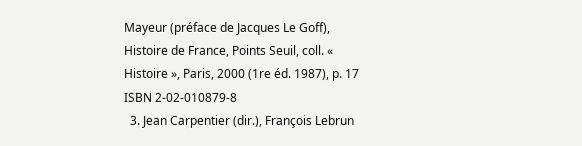Mayeur (préface de Jacques Le Goff), Histoire de France, Points Seuil, coll. « Histoire », Paris, 2000 (1re éd. 1987), p. 17 ISBN 2-02-010879-8
  3. Jean Carpentier (dir.), François Lebrun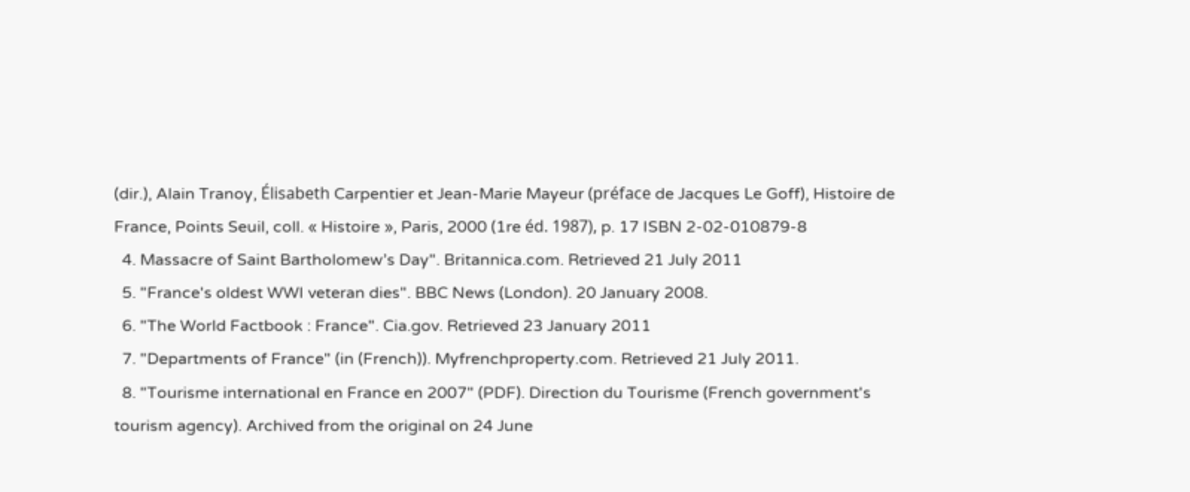(dir.), Alain Tranoy, Élisabeth Carpentier et Jean-Marie Mayeur (préface de Jacques Le Goff), Histoire de France, Points Seuil, coll. « Histoire », Paris, 2000 (1re éd. 1987), p. 17 ISBN 2-02-010879-8
  4. Massacre of Saint Bartholomew’s Day". Britannica.com. Retrieved 21 July 2011
  5. "France's oldest WWI veteran dies". BBC News (London). 20 January 2008.
  6. "The World Factbook : France". Cia.gov. Retrieved 23 January 2011
  7. "Departments of France" (in (French)). Myfrenchproperty.com. Retrieved 21 July 2011.
  8. "Tourisme international en France en 2007" (PDF). Direction du Tourisme (French government's tourism agency). Archived from the original on 24 June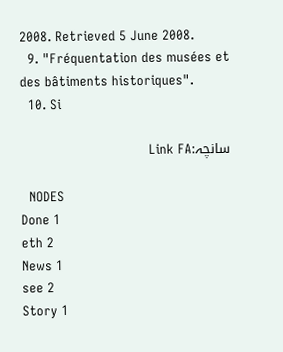2008. Retrieved 5 June 2008.
  9. "Fréquentation des musées et des bâtiments historiques".
  10. Si

سانچہ:Link FA

  NODES
Done 1
eth 2
News 1
see 2
Story 1